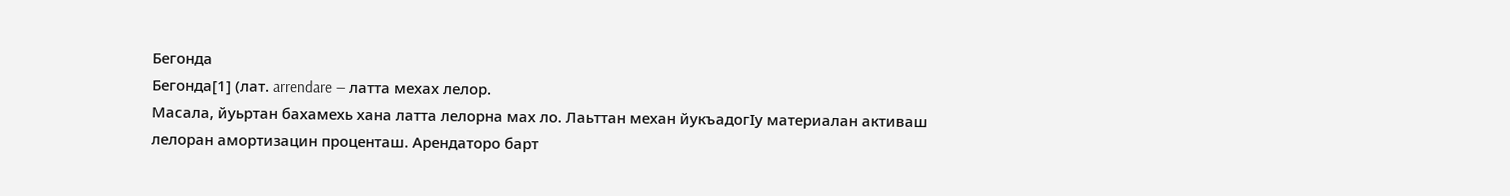Бегонда
Бегонда[1] (лат. arrendare — латта мехах лелор.
Масала, йуьртан бахамехь хана латта лелорна мах ло. Лаьттан механ йукъадогӀу материалан активаш лелоран амортизацин проценташ. Арендаторо барт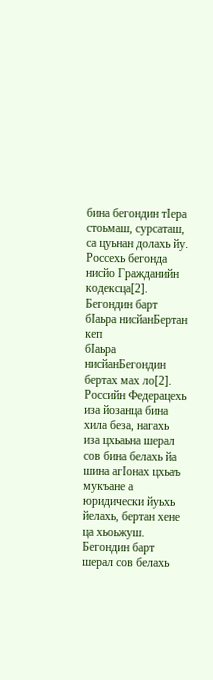бина бегондин тӀера стоьмаш, сурсаташ, са цуьнан долахь йу.
Россехь бегонда нисйо Гражданийн кодексца[2].
Бегондин барт
бӀаьра нисйанБертан кеп
бӀаьра нисйанБегондин бертах мах ло[2]. Российн Федерацехь иза йозанца бина хила беза, нагахь иза цхьаьна шерал сов бина белахь йа шина агӀонах цхьаъ мукъане а юридически йуьхь йелахь, бертан хене ца хьоьжуш. Бегондин барт шерал сов белахь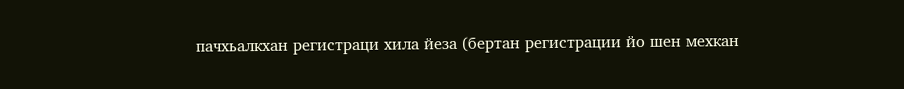пачхьалкхан регистраци хила йеза (бертан регистрации йо шен мехкан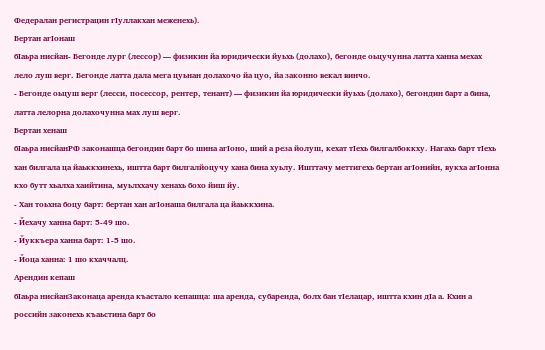Федералан регистрацин гӀуллакхан меженехь).
Бертан агӀонаш
бӀаьра нисйан- Бегонде лург (лессор) — физикин йа юридически йуьхь (долахо), бегонде оьцучунна латта ханна мехах лело луш верг. Бегонде латта дала мега цуьнан долахочо йа цуо, йа законно векал винчо.
- Бегонде оьцуш верг (лесси, посессор, рентер, тенант) — физикин йа юридически йуьхь (долахо), бегондин барт а бина, латта лелорна долахочунна мах луш верг.
Бертан хенаш
бӀаьра нисйанРФ законашца бегондин барт бо шина агӀоно, ший а реза йолуш, кехат тӀехь билгалбоккху. Нагахь барт тӀехь хан билгала ца йаьккхинехь, иштта барт билгалйоцучу хана бина хуьлу. Ишттачу меттигехь бертан агӀонийн, вукха агӀонна кхо бутт хьалха хаийтина, муьлххачу хенахь бохо йиш йу.
- Хан тоьхна боцу барт: бертан хан агӀонаша билгала ца йаьккхина.
- Йехачу ханна барт: 5-49 шо.
- Йуккъера ханна барт: 1-5 шо.
- Йоца ханна: 1 шо кхаччалц.
Арендин кепаш
бӀаьра нисйанЗаконаца аренда къастало кепашца: ша аренда, субаренда, болх бан тӀелацар, иштта кхин дӀа а. Кхин а российн законехь къаьстина барт бо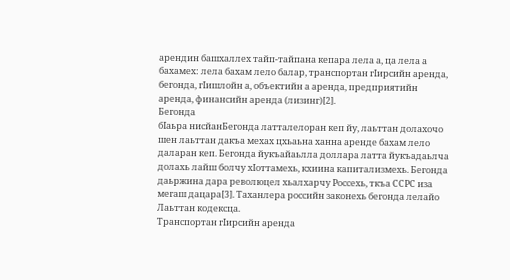арендин башхаллех тайп-тайпана кепара лела а, ца лела а бахамех: лела бахам лело балар, транспортан гӀирсийн аренда, бегонда, гӀишлойн а, объектийн а аренда, предприятийн аренда, финансийн аренда (лизинг)[2].
Бегонда
бӀаьра нисйанБегонда латталелоран кеп йу, лаьттан долахочо шен лаьттан дакъа мехах цхьаьна ханна аренде бахам лело даларан кеп. Бегонда йукъайаьлла доллара латта йукъадаьлча долахь лайш болчу хӀоттамехь, кхиина капитализмехь. Бегонда даьржина дара революцел хьалхарчу Россехь, ткъа ССРС иза мегаш дацара[3]. Таханлера российн законехь бегонда лелайо Лаьттан кодексца.
Транспортан гӀирсийн аренда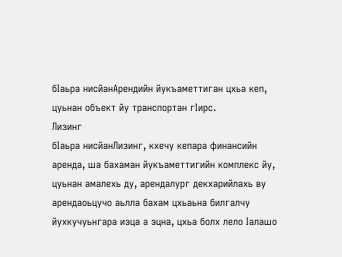бӀаьра нисйанАрендийн йукъаметтиган цхьа кеп, цуьнан объект йу транспортан гӀирс.
Лизинг
бӀаьра нисйанЛизинг, кхечу кепара финансийн аренда, ша бахаман йукъаметтигийн комплекс йу, цуьнан амалехь ду, арендалург декхарийлахь ву арендаоьцучо аьлла бахам цхьаьна билгалчу йухкучуьнгара иэца а эцна, цхьа болх лело Ӏалашо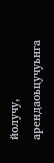йолучу, арендаоьцучуьнга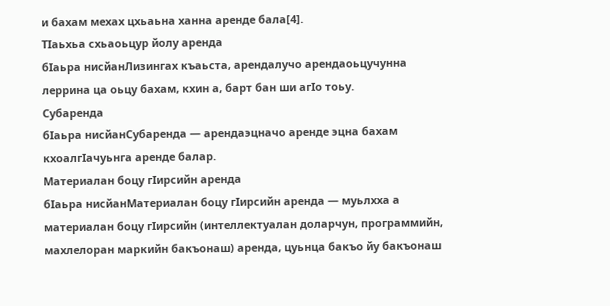и бахам мехах цхьаьна ханна аренде бала[4].
ТӀаьхьа схьаоьцур йолу аренда
бӀаьра нисйанЛизингах къаьста, арендалучо арендаоьцучунна леррина ца оьцу бахам, кхин а, барт бан ши агӀо тоьу.
Субаренда
бӀаьра нисйанСубаренда — арендаэцначо аренде эцна бахам кхоалгӀачуьнга аренде балар.
Материалан боцу гӀирсийн аренда
бӀаьра нисйанМатериалан боцу гӀирсийн аренда — муьлхха а материалан боцу гӀирсийн (интеллектуалан доларчун, программийн, махлелоран маркийн бакъонаш) аренда, цуьнца бакъо йу бакъонаш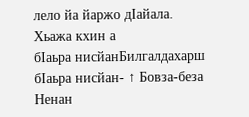лело йа йаржо дӀайала.
Хьажа кхин а
бӀаьра нисйанБилгалдахарш
бӀаьра нисйан- ↑ Бовза-беза Ненан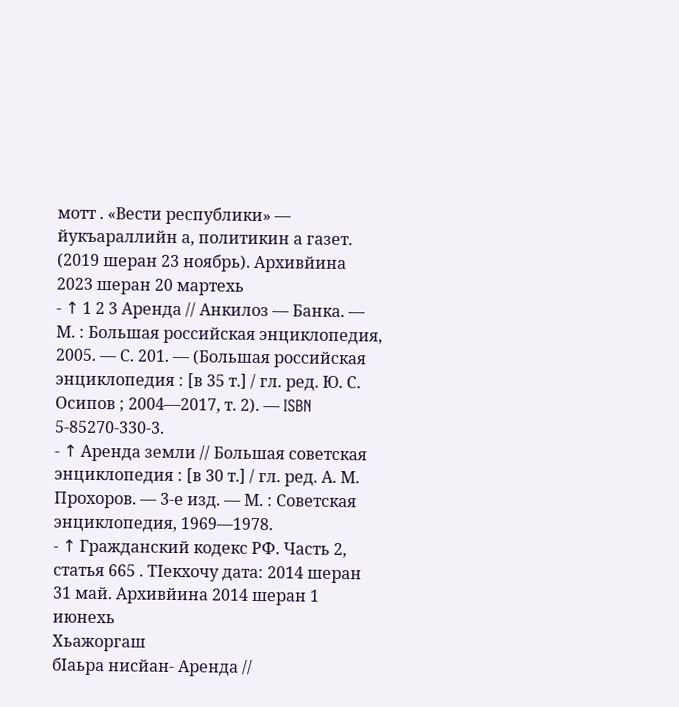мотт . «Вести республики» — йукъараллийн а, политикин а газет. (2019 шеран 23 ноябрь). Архивйина 2023 шеран 20 мартехь
- ↑ 1 2 3 Аренда // Анкилоз — Банка. — М. : Большая российская энциклопедия, 2005. — С. 201. — (Большая российская энциклопедия : [в 35 т.] / гл. ред. Ю. С. Осипов ; 2004—2017, т. 2). — ISBN 5-85270-330-3.
- ↑ Аренда земли // Большая советская энциклопедия : [в 30 т.] / гл. ред. А. М. Прохоров. — 3-е изд. — М. : Советская энциклопедия, 1969—1978.
- ↑ Гражданский кодекс РФ. Часть 2, статья 665 . ТӀекхочу дата: 2014 шеран 31 май. Архивйина 2014 шеран 1 июнехь
Хьажоргаш
бӀаьра нисйан- Аренда //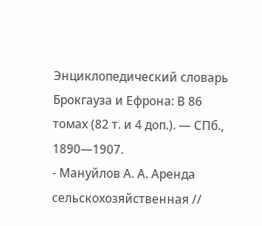Энциклопедический словарь Брокгауза и Ефрона: В 86 томах (82 т. и 4 доп.). — СПб., 1890—1907.
- Мануйлов А. А. Аренда сельскохозяйственная //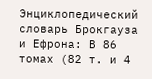Энциклопедический словарь Брокгауза и Ефрона: В 86 томах (82 т. и 4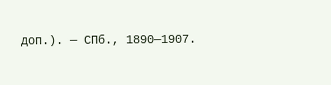доп.). — СПб., 1890—1907.